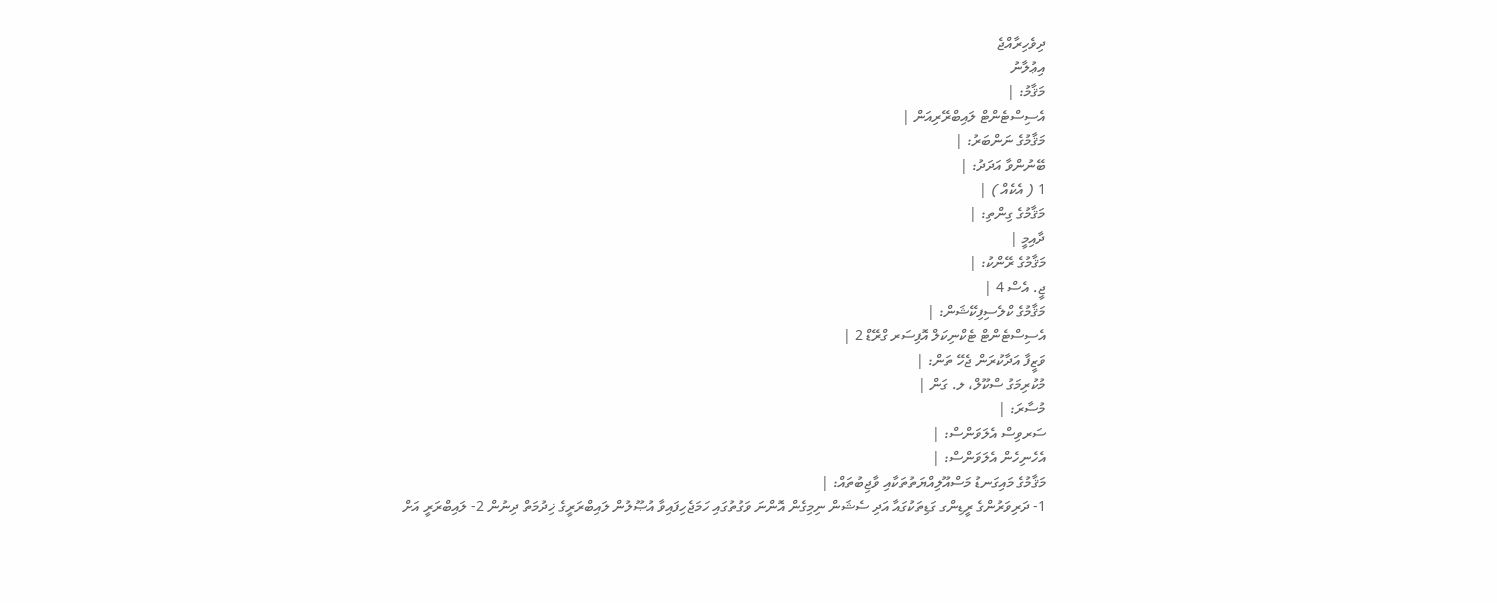ދިވެހިރާއްޖެ
އިޢުލާނު
މަޤާމު: |
އެސިސްޓެންޓް ލައިބްރޭރިއަން |
މަޤާމުގެ ނަންބަރު: |
ބޭނުންވާ އަދަދު: |
1 ( އެކެއް ) |
މަޤާމުގެ ގިންތި: |
ދާއިމީ |
މަޤާމުގެ ރޭންކު: |
ޖީ. އެސް 4 |
މަޤާމުގެ ކްލެސިފިކޭޝަން: |
އެސިސްޓެންޓް ޓެކްނިކަލް އޮފިސަރ ގްރޭޑް 2 |
ވަޒީފާ އަދާކުރަން ޖެހޭ ތަން: |
މުކުރިމަގު ސްކޫލް، ލ. ގަން |
މުސާރަ: |
ސަރވިސް އެލަވަންސް: |
އެހެނިހެން އެލަވަންސް: |
މަޤާމުގެ މައިގަނޑު މަސްއޫލިއްޔަތުތަކާއި ވާޖިބުތައް: |
1- ދަރިވަރުންގެ ރީޑިންގ ގަޑިތަކުގައާ އަދި ސެޝަން ނިމިގެން އޮންނަ ވަގުތުގައި ހަމަޖެހިފައިވާ އުޞޫލުން ލައިބްރަރީގެ ޚިދުމަތް ދިނުން 2- ލައިބްރަރީ އަށް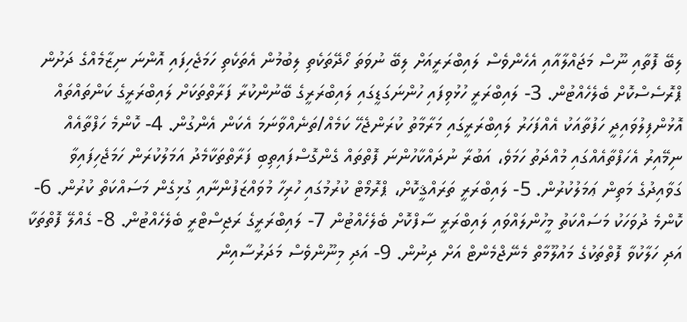ލިބޭ ފޮތާއި ނޫސް މަޖައްލާއާއި އެހެންވެސް ލައިބްރަރީއަށް ލިބޭ ނުވަތަ ހޯދޭތަކެތި ލިބުމުން އެތަކެތި ހަމަޖެހިފައި އޮންނަ ނިޒާމެއްގެ ދަށުން ޕްރޮސެސްކޮށް ބެލެހެއްޓުން. 3- ލައިބްރަރީ ހުޅުވިފައި ހުންނަގަޑީގައި ލައިބްރަރީގެ ބޭނުންކުރާ ފަރާތްތަކަށް ލައިބްރަރީގެ ކަންތައްތައް އޮޅުންފިލުވައިދީ ހަފުތާއަކު އެއްފަހަރު ލައިބްރަރީގައި މަރާމާތު ކުރަންޖެހޭ ކަމެއް/ތަނެއްވާނަމަ އެކަން އެންގުން. 4- ކޮންމެ ހަފްތާއެއް ނިމޭއިރު އެހަފްތާއެއްގައި މުއްދަތު ހަމަވެ، އަބުރާ ނުދައްކާހުންނަ ފޮތްތައް ގެންގޮސްފައިތިބި ފަރާތްތަކާމެދު އަމަލުކުރަން ހަމަޖެހިފައިވާ ގަވާއިދުގެ މަތިން ޢަމަލުކުރުން. 5- ލައިބްރަރީ ތަރައްޤީކޮށް، ޕްރޮމޯޓް ކުރުމުގައި ހުރިހާ މުވައްޒަފުންނާއި ގުޅިގެން މަސައްކަތް ކުރުން. 6- ކޮންމެ ދުވަހަކު މަސައްކަތު މީހުންލައްވައި ލައިބްރަރީ ސާފްކޮށް ބެލެހެއްޓުން 7- ލައިބްރަރީގެ ރަޖިސްޓްރީ ބެލެހެއްޓުން. 8- ގެއްލޭ ފޮތްތަކާ އަދި ހަލާކުވާ ފޮތްތަކުގެ މައުލޫމާތް މެނޭޖްމެންޓް އަށް ދިނުން. 9- އަދި މިނޫންވެސް މަދަރުސާއިން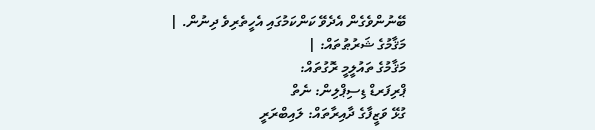ބޭނުންވެގެން އެދެވޭ ކަންކަމުގައި އެހީތެރިވެ ދިނުން. |
މަޤާމުގެ ޝަރުޠުތައް: |
މަޤާމުގެ ތައުލީމީ ރޮގުތައް:
ޕްރިފަރޑް ޑިސިޕްލިން: ނެތް
ގުޅޭ ވަޒީފާގެ ދާއިރާތައް: ލައިބްރަރީ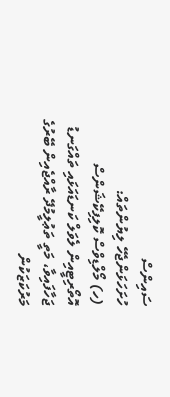ސައިންސް
ހުށަހަޅަންޖެހޭ ލިޔުންތައް:
(ހ) މޯލްޑިވްސް ކޮލިފިކޭޝަންސް އޮތޯރިޓީއިން ލެވަލް ކަނޑައަޅައި ތައްގަނޑު ޖަހާފައިވާ، މަތީ ތަޢުލީމުދޭ ރާއްޖެއިން ބޭރުގެ މަރުކަޒަކުން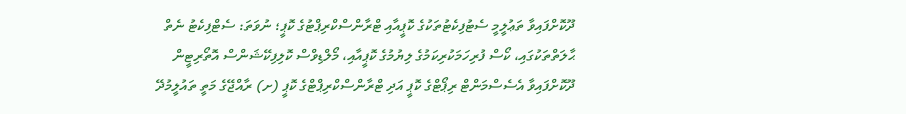ދޫކޮށްފައިވާ ތަޢުލީމީ ސެޓުފިކެޓުތަކުގެ ކޮޕީއާއި ޓްރާންސްކްރިޕްޓުގެ ކޮޕީ؛ ނުވަތަ: ސެޓްފިކެޓު ނެތް ޙާލަތްތަކުގައި، ކޯސް ފުރިހަމަކުރިކަމުގެ ލިޔުމުގެ ކޮޕީއާއި، މޯލްޑިވްސް ކޮލިފިކޭޝަންސް އޮތޯރިޓީން ދޫކޮށްފައިވާ އެސެސްމަންޓް ރިޕޯޓްގެ ކޮޕީ އަދި ޓްރާންސްކްރިޕްޓްގެ ކޮޕީ (ށ) ރާއްޖޭގެ މަތީ ތައުލީމުދޭ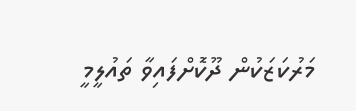މަރުކަޒަކުން ދޫކޮށްފައިވާ ތައުލީމީ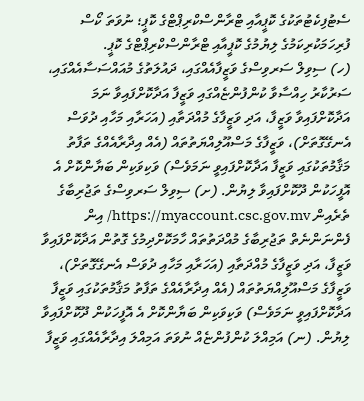ސެޓުފިކެޓުތަކުގެ ކޮޕީއާއި ޓްރާންސްކްރިޕްޓްގެ ކޮޕީ؛ ނުވަތަ ކޯސް ފުރިހަމަކުރިކަމުގެ ލިޔުމުގެ ކޮޕީއާއި ޓްރާންސްކްރިޕްޓްގެ ކޮޕީ.
(ހ) ސިވިލް ސަރވިސްގެ ވަޒީފާއެއްގައި، ދައުލަތުގެ މުއައްސަސާއެއްގައި، ސަރުކާރު ހިއްސާވާ ކުންފުންޏެއްގައި ވަޒީފާ އަދާކޮށްފައިވާ ނަމަ އަދާކޮށްފައިވާ ވަޒީފާ، އަދި ވަޒީފާގެ މުއްދަތާއި (އަހަރާއި މަހާއި ދުވަސް އެނގޭގޮތަށް)، ވަޒީފާގެ މަސްއޫލިއްޔަތުތައް (އެއް އިދާރާއެއްގެ ތަފާތު މަޤާމުތަކުގައި ވަޒީފާ އަދާކޮށްފައިވީ ނަމަވެސް) ވަކިވަކިން ބަޔާންކޮށް އެ އޮފީހަކުން ދޫކޮށްފައިވާ ލިޔުން. (ށ) ސިވިލް ސަރވިސްގެ ތަޖުރިބާގެ ތެރެއިން https://myaccount.csc.gov.mv/ އިން ފެންނަންނެތް ތަޖުރިބާގެ މުއްދަތުތައް ހާމަކޮށްދިމުގެ ގޮތުން އަދާކޮށްފައިވާ ވަޒީފާ، އަދި ވަޒީފާގެ މުއްދަތާއި (އަހަރާއި މަހާއި ދުވަސް އެނގޭގޮތަށް)، ވަޒީފާގެ މަސްއޫލިއްޔަތުތައް (އެއް އިދާރާއެއްގެ ތަފާތު މަޤާމުތަކުގައި ވަޒީފާ އަދާކޮށްފައިވީ ނަމަވެސް) ވަކިވަކިން ބަޔާންކޮށް އެ އޮފީހަކުން ދޫކޮށްފައިވާ ލިޔުން. (ނ) އަމިއްލަ ކުންފުންޏެއް ނުވަތަ އަމިއްލަ އިދާރާއެއްގައި ވަޒީފާ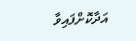އަދާކޮށްފައިވާ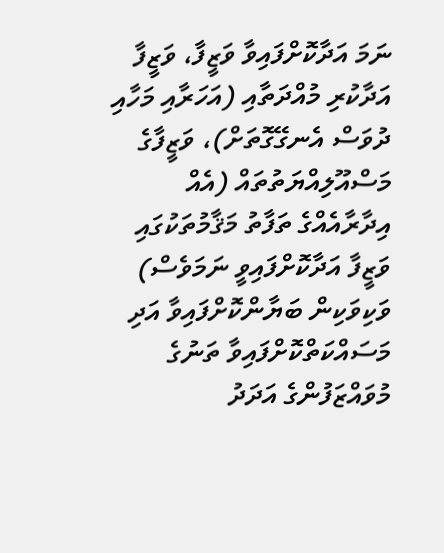ނަމަ އަދާކޮށްފައިވާ ވަޒީފާ، ވަޒީފާ އަދާކުރި މުއްދަތާއި (އަހަރާއި މަހާއި ދުވަސް އެނގޭގޮތަށް)، ވަޒީފާގެ މަސްއޫލިއްޔަތުތައް (އެއް އިދާރާއެއްގެ ތަފާތު މަޤާމުތަކުގައި ވަޒީފާ އަދާކޮށްފައިވީ ނަމަވެސް) ވަކިވަކިން ބަޔާންކޮށްފައިވާ އަދި މަސައްކަތްކޮށްފައިވާ ތަނުގެ މުވައްޒަފުންގެ އަދަދު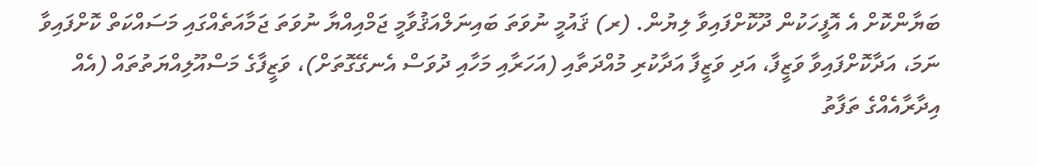ބަޔާންކޮށް އެ އޮފީހަކުން ދޫކޮށްފައިވާ ލިޔުން. (ރ) ޤައުމީ ނުވަތަ ބައިނަލްއަޤުވާމީ ޖަމްއިއްޔާ ނުވަތަ ޖަމާއަތެއްގައި މަސައްކަތް ކޮށްފައިވާ ނަމަ، އަދާކޮށްފައިވާ ވަޒީފާ، އަދި ވަޒީފާ އަދާކުރި މުއްދަތާއި (އަހަރާއި މަހާއި ދުވަސް އެނގޭގޮތަށް)، ވަޒީފާގެ މަސްއޫލިއްޔަތުތައް (އެއް އިދާރާއެއްގެ ތަފާތު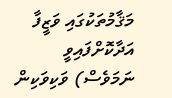މަޤާމުތަކުގައި ވަޒީފާ އަދާކޮށްފައިވީ ނަމަވެސް) ވަކިވަކިން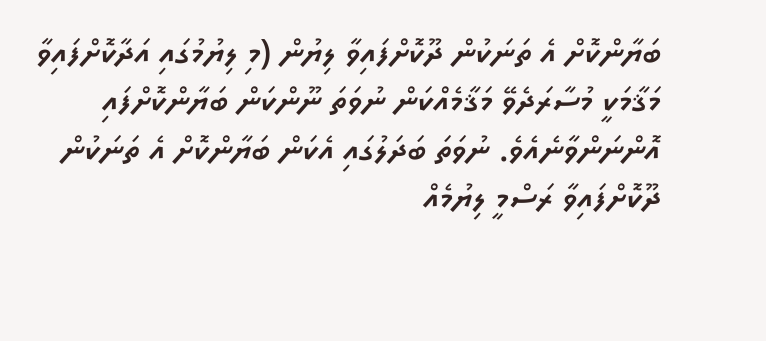ބަޔާންކޮށް އެ ތަނަކުން ދޫކޮށްފައިވާ ލިޔުން (މި ލިޔުމުގައި އަދާކޮށްފައިވާ މަޤާމަކީ މުސާރަދެވޭ މަޤާމެއްކަން ނުވަތަ ނޫންކަން ބަޔާންކޮށްފައި އޮންނަންވާނެއެވެ. ނުވަތަ ބަދަލުގައި އެކަން ބަޔާންކޮށް އެ ތަނަކުން ދޫކޮށްފައިވާ ރަސްމީ ލިޔުމެއް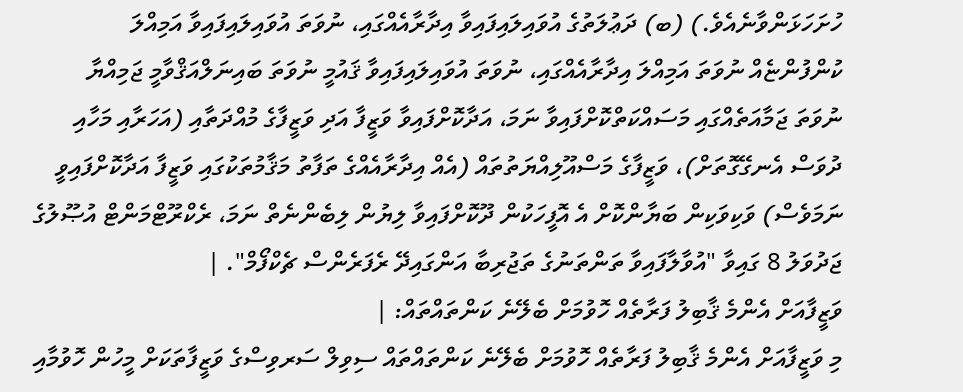ހުށަހަޅަންވާނެއެވެ.) (ބ) ދަޢުލަތުގެ އުވައިލައިފައިވާ އިދާރާއެއްގައި، ނުވަތަ އުވައިލައިފައިވާ އަމިއްލަ ކުންފުންޏެއް ނުވަތަ އަމިއްލަ އިދާރާއެއްގައި، ނުވަތަ އުވައިލައިފައިވާ ޤައުމީ ނުވަތަ ބައިނަލްއަޤްވާމީ ޖަމިއްޔާ ނުވަތަ ޖަމާއަތެއްގައި މަސައްކަތްކޮށްފައިވާ ނަމަ، އަދާކޮށްފައިވާ ވަޒީފާ އަދި ވަޒީފާގެ މުއްދަތާއި (އަހަރާއި މަހާއި ދުވަސް އެނގޭގޮތަށް)، ވަޒީފާގެ މަސްއޫލިއްޔަތުތައް (އެއް އިދާރާއެއްގެ ތަފާތު މަޤާމުތަކުގައި ވަޒީފާ އަދާކޮށްފައިވީ ނަމަވެސް) ވަކިވަކިން ބަޔާންކޮށް އެ އޮފީހަކުން ދޫކޮށްފައިވާ ލިޔުން ލިބެންނެތް ނަމަ، ރެކްރޫޓްމަންޓް އުޞޫލުގެ ޖަދުވަލު 8 ގައިވާ "އުވާލާފައިވާ ތަންތަނުގެ ތަޖުރިބާ އަންގައިދޭ ރެފަރެންސް ޗެކްފޯމް". |
ވަޒީފާއަށް އެންމެ ޤާބިލު ފަރާތެއް ހޮވުމަށް ބެލޭނެ ކަންތައްތައް: |
މި ވަޒީފާއަށް އެންމެ ޤާބިލު ފަރާތެއް ހޮވުމަށް ބެލޭނެ ކަންތައްތައް ސިވިލް ސަރވިސްގެ ވަޒީފާތަކަށް މީހުން ހޮވުމާއި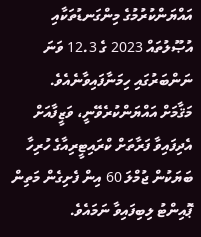އައްޔަންކުރުމުގެ މިންގަނޑުތަކާއި އުޞޫލުތައް 2023 ގެ 12.3 ވަނަ ނަންބަރުގައި ހިމަނާފައިވާނެއެވެ.
މަޤާމަށް އައްޔަންކުރެވޭނީ، ވަޒީފާއަށް އެދިފައިވާ ފަރާތަށް ކްރައިޓީރިއާގެ ހުރިހާ ބަޔަކުން ޖުމްލަ 60 އިން ފެށިގެން މަތިން ޕޮއިންޓު ލިބިފައިވާ ނަމައެވެ.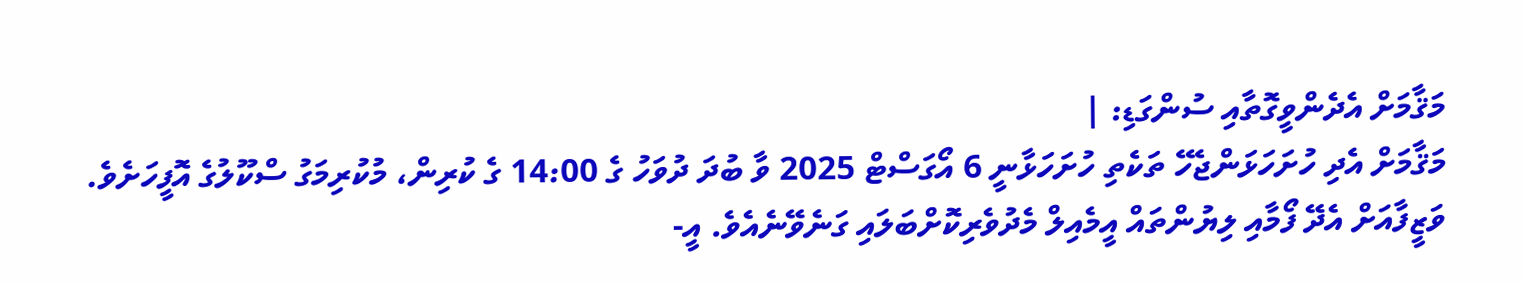މަޤާމަށް އެދެންވީގޮތާއި ސުންގަޑި: |
މަޤާމަށް އެދި ހުށަހަޅަންޖެހޭ ތަކެތި ހުށަހަޅާނީ 6 އޯގަސްޓް 2025 ވާ ބުދަ ދުވަހު ގެ 14:00 ގެ ކުރިން، މުކުރިމަގު ސްކޫލުގެ އޮފީހަށެވެ. ވަޒީފާއަށް އެދޭ ފޯމާއި ލިޔުންތައް އީމެއިލް މެދުވެރިކޮށްބަލައި ގަނެވޭނެއެވެ. އީ-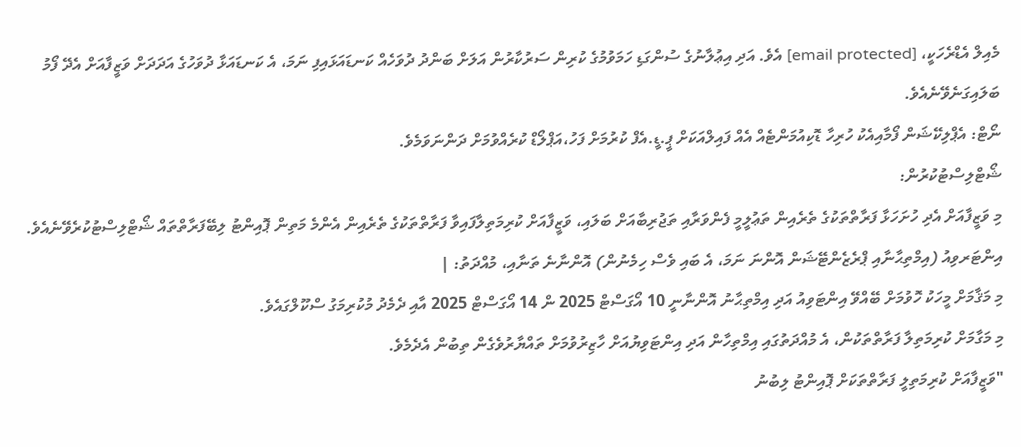މެއިލް އެޑްރެހަކީ، [email protected] އެވެ. އަދި އިޢުލާނުގެ ސުންގަޑި ހަމަވުމުގެ ކުރިން ސަރުކާރުން އަލަށް ބަންދު ދުވަހެއް ކަނޑައަޅައިފި ނަމަ، އެ ކަނޑައަޅާ ދުވަހުގެ އަދަދަށް ވަޒީފާއަށް އެދޭ ފޯމު ބަލައިގަނެވޭނެއެވެ.
ނޯޓް: އެޕްލިކޭޝަން ފޯމާއިއެކު ހުރިހާ ޑޮކިއުމަންޓެއް އެއް ފައިލްއަކަށް ޕީ.ޑީ.އެފް ކުރުމަށް ފަހު،އަޕްލޯޑް ކުރެއްވުމަށް ދަންނަވަމެވެ.
ޝޯޓްލިސްޓުކުރުން:
މި ވަޒީފާއަށް އެދި ހުށަހަޅާ ފަރާތްތަކުގެ ތެރެއިން ތަޢުލީމީ ފެންވަރާއި ތަޖުރިބާއަށް ބަލައި، ވަޒީފާއަށް ކުރިމަތިލާފައިވާ ފަރާތްތަކުގެ ތެރެއިން އެންމެ މަތިން ޕޮއިންޓު ލިބޭފަރާތްތައް ޝޯޓްލިސްޓުކުރެވޭނެއެވެ.
އިންޓަރވިއު (އިމްތިޙާނާއި ޕްރެޒެންޓޭޝަން އޮންނަ ނަމަ، އެ ބައި ވެސް ހިމެނުން) އޮންނާނެ ތަނާއި، މުއްދަތު: |
މި މަޤާމަށް މީހަކު ހޮވުމަށް ބޭއްވޭ އިންޓަވިއު އަދި އިމްތިޙާނު އޮންނާނީ 10 އޯގަސްޓް 2025 ން 14 އޯގަސްޓް 2025 އާއި ދެމެދު މުކުރިމަގު ސްކޫލްގައެވެ.
މި މަގާމަށް ކުރިމަތިލާ ފަރާތްތަކުން، އެ މުއްދަތުގައި އިމްތިހާން އަދި އިންޓަވިޔުއަށް ހާޒިރުވުމަށް ތައްޔާރުވެގެން ތިބުން އެދެމެވެ.
"ވަޒީފާއަށް ކުރިމަތިލީ ފަރާތްތަކަށް ޕޮއިންޓު ލިބުނު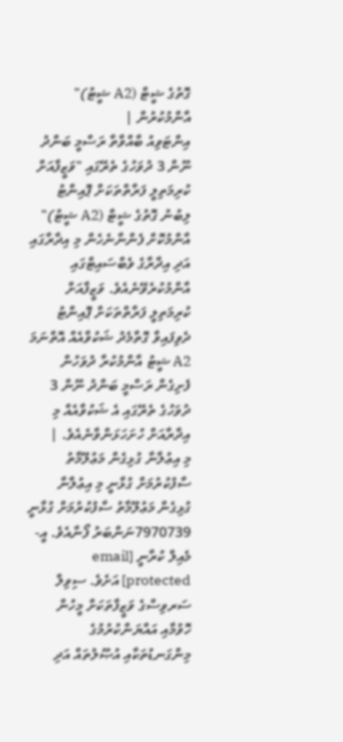ގޮތުގެ ޝީޓް (A2 ޝީޓު)" އާންމުކުރުން |
އިންޓަވިއު ބާއްވާތާ ރަސްމީ ބަންދު ނޫން 3 ދުވަހުގެ ތެރޭގައި "ވަޒީފާއަށް ކުރިމަތިލީ ފަރާތްތަކަށް ޕޮއިންޓު ލިބުނު ގޮތުގެ ޝީޓް (A2 ޝީޓު)" އާންމުކޮށް ފެންނާނެހެން މި އިދާރާގައި އަދި އިދާރާގެ ވެބްސައިޓްގައި އާންމުކުރެވޭނެއެވެ. ވަޒީފާއަށް ކުރިމަތިލީ ފަރާތްތަކަށް ޕޮއިންޓު ދެވިފައިވާ ގޮތާމެދު ޝަކުވާއެއް އޮތްނަމަ A2 ޝީޓު އާންމުކުރާ ދުވަހުން ފެށިގެން ރަސްމީ ބަންދު ނޫން 3 ދުވަހުގެ ތެރޭގައި އެ ޝަކުވާއެއް މި އިދާރާއަށް ހުށަހަޅަންވާނެއެވެ. |
މި އިޢުލާނާ ގުޅިގެން މަޢުލޫމާތު ސާފުކުރުމަށް ގުޅާނީ މި އިޢުލާނާ ގުޅިގެން މަޢުލޫމާތު ސާފުކުރުމަށް ގުޅާނީ 7970739ނަންބަރު ފޯނާއެވެ. އީ-މެއިލް ކުރާނީ [email protected] އަށެވެ. ސިވިލް ސަރވިސްގެ ވަޒީފާތަކަށް މީހުން ހޮވުމާއި އައްޔަންކުރުމުގެ މިންގަނޑުތަކާއި އުޞޫލުތައް އަދި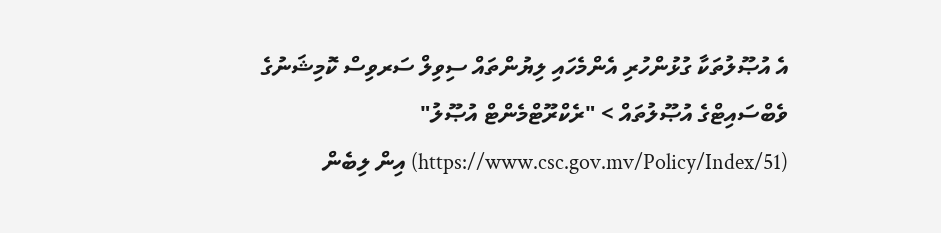އެ އުޞޫލުތަކާ ގުޅުންހުރި އެންމެހައި ލިޔުންތައް ސިވިލް ސަރވިސް ކޮމިޝަނުގެ ވެބްސައިޓްގެ އުޞޫލުތައް > "ރެކްރޫޓްމެންޓް އުޞޫލު" (https://www.csc.gov.mv/Policy/Index/51) އިން ލިބެން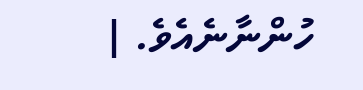ހުންނާނެއެވެ. |